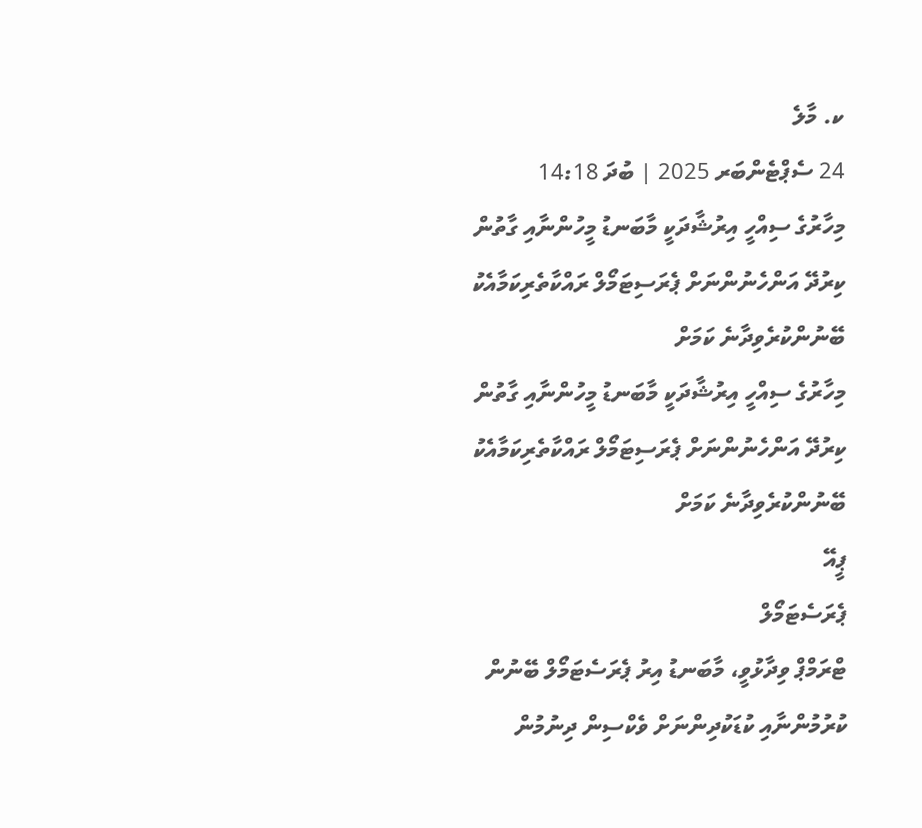ކ. މާލެ
24 ސެޕްޓެންބަރ 2025 | ބުދަ 14:18
މިހާރުގެ ސިއްހީ އިރުޝާދަކީ މާބަނޑު މީހުންނާއި ގާތުން ކިރުދޭ އަންހެނުންނަށް ޕެރަސިޓަމޯލް ރައްކާތެރިކަމާއެކު ބޭނުންކުރެވިދާނެ ކަމަށް
މިހާރުގެ ސިއްހީ އިރުޝާދަކީ މާބަނޑު މީހުންނާއި ގާތުން ކިރުދޭ އަންހެނުންނަށް ޕެރަސިޓަމޯލް ރައްކާތެރިކަމާއެކު ބޭނުންކުރެވިދާނެ ކަމަށް
ޕީއޭ
ޕެރަސެޓަމޯލް
ޓްރަމްޕް ވިދާޅުވީ، މާބަނޑު އިރު ޕެރަސެޓަމޯލް ބޭނުން ކުރުމުންނާއި ކުޑަކުދިންނަށް ވެކްސިން ދިނުމުން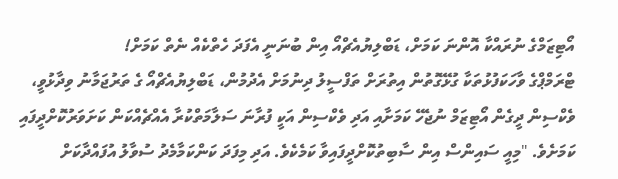އޯޓިޒަމްގެ ނުރައްކާ އޮންނަ ކަމަށް، ޑަބްލިޔުއެޗްއޯ އިން ބުނަނީ އެފަދަ ހެތްކެއް ނެތް ކަމަށް!
ޓްރަމްޕްގެ ވާހަކަފުޅުތަކާ ގުޅޭގޮތުން އިތުރަށް ތަފްސީލު ދިނުމަށް އެދުމުން، ޑަބްލިޔުއެޗްއޯ ގެ ތަރުޖަމާނު ވިދާޅުވީ، ވެކްސިން ދީގެން އޯޓިޒަމް ނުޖެހޭ ކަމަށާއި އަދި ވެކްސިން އަކީ ފުރާނަ ސަލާމަތްކުރާ އެއްޗެއްކަން ކަށަވަރުކޮށްދީފައި ކަމަށެވެ. "މިއީ ސައިންސް އިން ސާބިތުކޮށްދީފައިވާ ކަމެކެވެ. އަދި މިފަދަ ކަންކަމާމެދު ސުވާލު އުފައްދާކަށް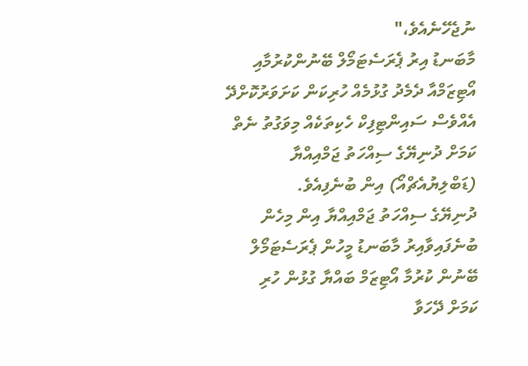ނުޖެހޭނެއެވެ،"
މާބަނޑު އިރު ޕެރަސެޓަމޯލް ބޭނުންކުރުމާއި އޯޓިޒަމްއާ ދެމެދު ގުޅުމެއް ހުރިކަން ކަށަވަރުކޮށްދޭ އެއްވެސް ސައިންޓިފިކް ހެކިތަކެއް މިވަގުތު ނެތް ކަމަށް ދުނިޔޭގެ ސިއްހަތު ޖަމްއިއްޔާ (ޑަބްލިޔުއެޗްއޯ) އިން ބުނެފިއެވެ.
ދުނިޔޭގެ ސިއްހަތު ޖަމްއިއްޔާ އިން މިހެން ބުނެފައިވާއިރު މާބަނޑު މީހުން ޕެރަސެޓަމޯލް ބޭނުން ކުރުމާ އޯޓިޒަމް ބައްޔާ ގުޅުން ހުރި ކަމަށް ދޭހަވާ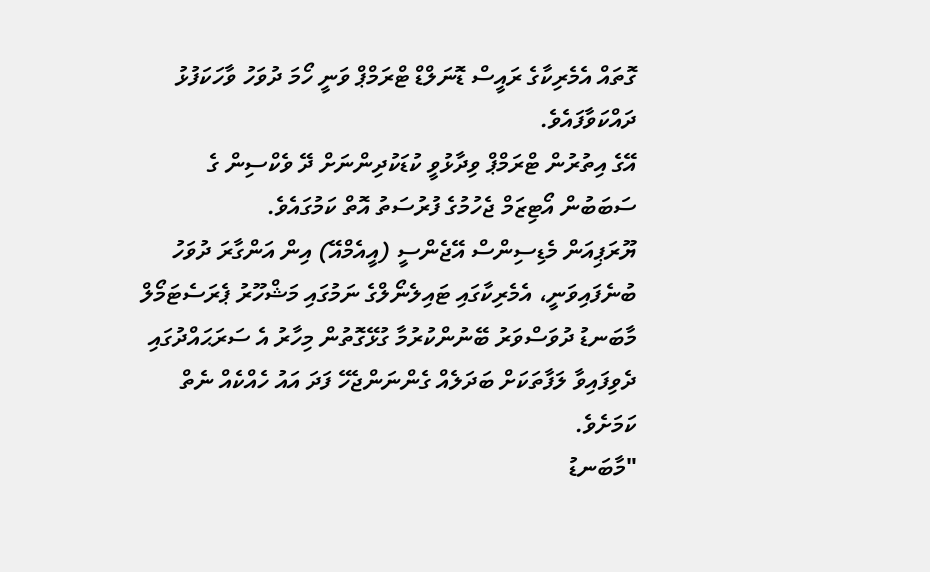ގޮތައް އެމެރިކާގެ ރައީސް ޑޮނަލްޑް ޓްރަމްޕް ވަނީ ހޯމަ ދުވަހު ވާހަކަފުޅު ދައްކަވާފައެވެ.
އޭގެ އިތުރުން ޓްރަމްޕް ވިދާޅުވީ ކުޑަކުދިންނަށް ދޭ ވެކްސިން ގެ ސަބަބުން އޯޓިޒަމް ޖެހުމުގެ ފުރުސަތު އޮތް ކަމުގައެވެ.
ޔޫރަޕިއަން މެޑިސިންސް އޭޖެންސީ (އީއެމްއޭ) އިން އަންގާރަ ދުވަހު ބުނެފައިވަނީ، އެމެރިކާގައި ޓައިލެނޯލްގެ ނަމުގައި މަޝްހޫރު ޕެރަސެޓަމޯލް މާބަނޑު ދުވަސްވަރު ބޭނުންކުރުމާ ގުޅޭގޮތުން މިހާރު އެ ސަރަޙައްދުގައި ދެވިފައިވާ ލަފާތަކަށް ބަދަލެއް ގެންނަންޖެހޭ ފަދަ އައު ހެއްކެއް ނެތް ކަމަށެވެ.
"މާބަނޑު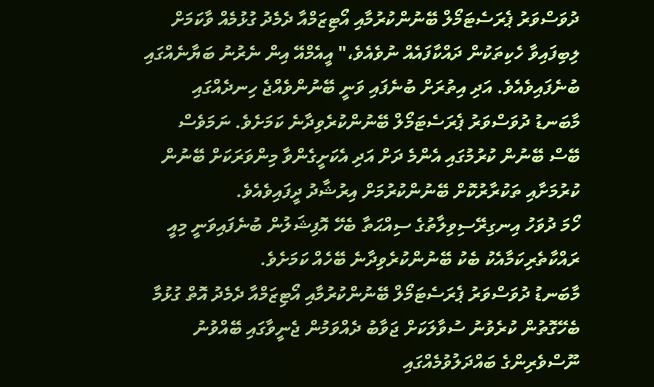ދުވަސްވަރު ޕެރަސެޓަމޯލް ބޭނުންކުރުމާއި އޯޓިޒަމްއާ ދެމެދު ގުޅުމެއް ވާކަމަށް ލިބިފައިވާ ހެކިތަކުން ދައްކާފައެއް ނުވެއެވެ،" އީއެމްއޭ އިން ނެރުނު ބަޔާނެއްގައި ބުނެފައިވެއެވެ. އަދި އިތުރަށް ބުނެފައި ވަނީ ބޭނުންވެއްޖެ ހިނދެއްގައި މާބަނޑު ދުވަސްވަރު ޕެރަސެޓަމޯލް ބޭނުންކުރެވިދާނެ ކަމަށެވެ. ނަމަވެސް ބޭސް ބޭނުން ކުރުމުގައި އެންމެ ދަށް އަދި އެކަށީގެންވާ މިންވަރަކަށް ބޭނުން ކުރުމަށާއި ތަކުރާރުކޮށް ބޭނުންކުރުމަށް އިރުޝާދު ދީފައިވެއެވެ.
ހޯމަ ދުވަހު އިނގިރޭސިވިލާތުގެ ސިއްޙަތާ ބެހޭ އޮފިޝަލުން ބުނެފައިވަނީ މިއީ ރައްކާތެރިކަމާއެކު ބެކު ބޭނުންކުރެވިދާނެ ބޭހެއް ކަމަށެވެ.
މާބަނޑު ދުވަސްވަރު ޕެރަސެޓަމޯލް ބޭނުންކުރުމާއި އޯޓިޒަމްއާ ދެމެދު އޮތް ގުޅުމާ ބެހޭގޮތުން ކުރެވުނު ސުވާލަކަށް ޖަވާބު ދެއްވަމުން ޖެނީވާގައި ބޭއްވުނު ނޫސްވެރިންގެ ބައްދަލުވުމެއްގައި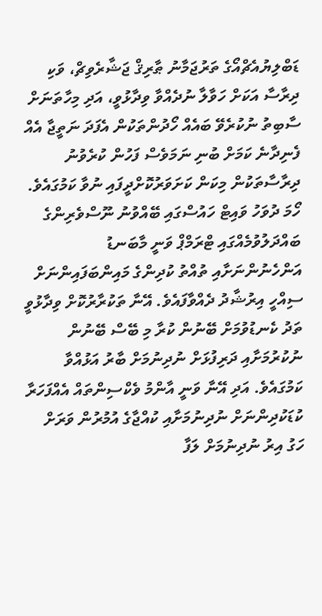ޑަބްލިޔުއެޗްއޯގެ ތަރުޖަމާނު ޠާރިޤް ޖަޝާރެވިޗް، ވަކި ދިރާސާ އަކަށް ހަވާލާ ނުދެއްވާ ވިދާޅުވީ، އަދި މިހާތަނަށް ސާބިތު ނުކުރެވޭ ބައެއް ހޯދުންތަކުން އެފަދަ ނަތީޖާ އެއް ފެނިދާނެ ކަމަށް ބުނި ނަމަވެސް ފަހުން ކުރެވުނު ދިރާސާތަކުން މިކަން ކަށަވަރުކޮށްދީފައި ނުވާ ކަމުގައެވެ.
ހޯމަ ދުވަހު ވައިޓް ހައުސްގައި ބޭއްވުނު ނޫސްވެރިންގެ ބައްދަލުވުމެއްގައި ޓްރަމްޕް ވަނީ މާބަނޑު އަންހެނުންނަށާއި ތުއްތު ކުދިންގެ މައިންބަފައިންނަށް ސިއްހީ އިރުޝާދު ދެއްވާފައެވެ. އޭނާ ތަކުރާރުކޮށް ވިދާޅުވީ ތަދު ކެނޑުވުމަށް ބޭނުން ކުރާ މި ބޭސް ބޭނުން ނުކުރުމަށާއި ދަރިފުޅަށް ނުދިނުމަށް ބާރު އަޅުއްވާ ކަމުގައެވެ. އަދި އޭނާ ވަނީ އާންމު ވެކްސިންތައް އެއްފަހަރާ ކުޑަކުދިންނަށް ނުދިނުމަށާއި ކުއްޖާގެ އުމުރުން ވަރަށް ހަގު އިރު ނުދިނުމަށް ލަފާ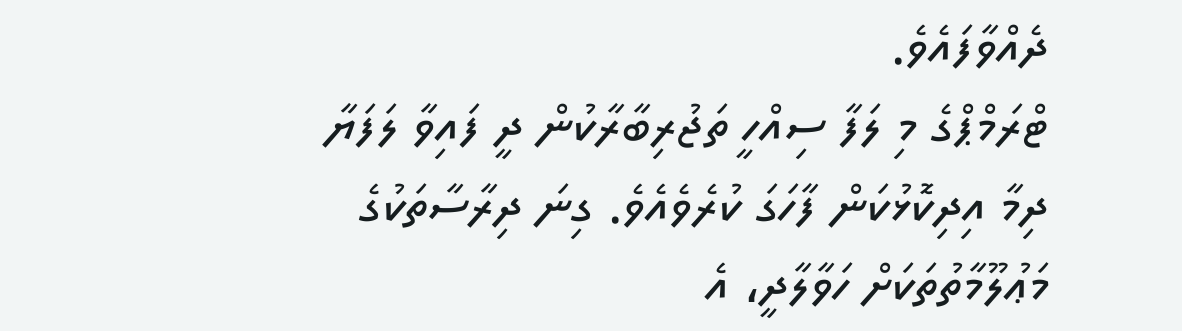ދެއްވާފައެވެ.
ޓްރަމްޕްގެ މި ލަފާ ސިއްހީ ތަޖުރިބާރާކުން ދީ ފައިވާ ލަފަޔާ ދިމާ އިދިކޮޅުކަން ފާހަގަ ކުރެވެއެވެ. ގިނަ ދިރާސާތަކުގެ މަޢުލޫމާތުތަކަށް ހަވާލާދީ، އެ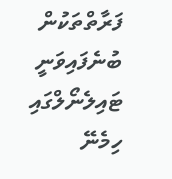ފަރާތްތަކުން ބުނެފައިވަނީ ޓައިލެނޯލްގައި ހިމެނޭ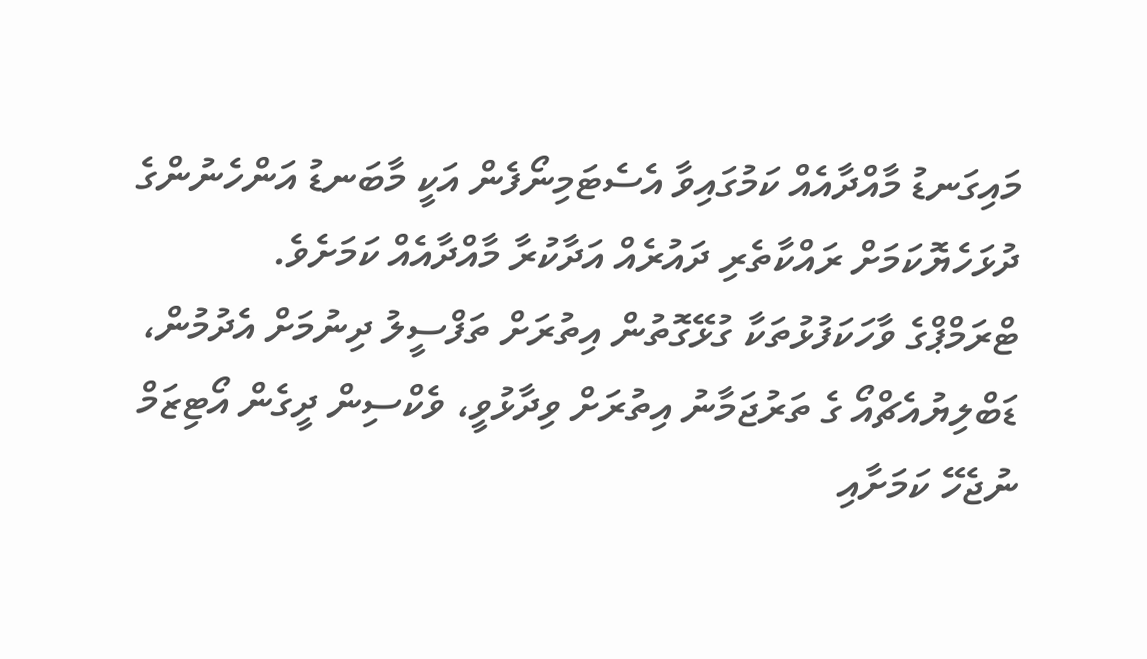މައިގަނޑު މާއްދާއެއް ކަމުގައިވާ އެސެޓަމިނޯފެން އަކީ މާބަނޑު އަންހެނުންގެ ދުޅަހެޔޮކަމަށް ރައްކާތެރި ދައުރެއް އަދާކުރާ މާއްދާއެއް ކަމަށެވެ.
ޓްރަމްޕްގެ ވާހަކަފުޅުތަކާ ގުޅޭގޮތުން އިތުރަށް ތަފްސީލު ދިނުމަށް އެދުމުން، ޑަބްލިޔުއެޗްއޯ ގެ ތަރުޖަމާނު އިތުރަށް ވިދާޅުވީ، ވެކްސިން ދީގެން އޯޓިޒަމް ނުޖެހޭ ކަމަށާއި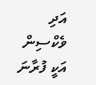އަދި ވެކްސިން އަކީ ފުރާނަ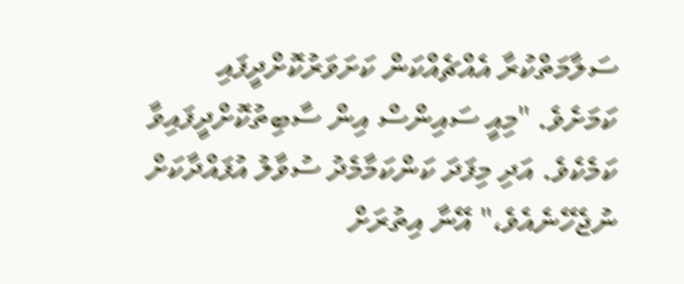ސަލާމަތްކުރާ އެއްޗެއްކަން ކަށަވަރުކޮށްދީފައި ކަމަށެވެ. "މިއީ ސައިންސް އިން ސާބިތުކޮށްދީފައިވާ ކަމެކެވެ. އަދި މިފަދަ ކަންކަމާމެދު ސުވާލު އުފައްދާކަށް ނުޖެހޭނެއެވެ،" އޭނާ އިތުރަށް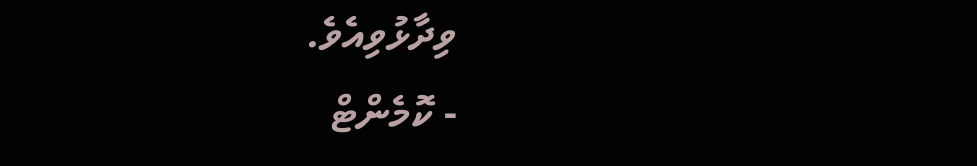ވިދާޅުވިއެވެ.
- ކޮމެންޓް